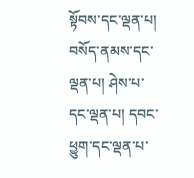སྟོབས་དང་ལྡན་པ། བསོད་ནམས་དང་ལྡན་པ། ཤེས་པ་དང་ལྡན་པ། དབང་ཕྱུག་དང་ལྡན་པ་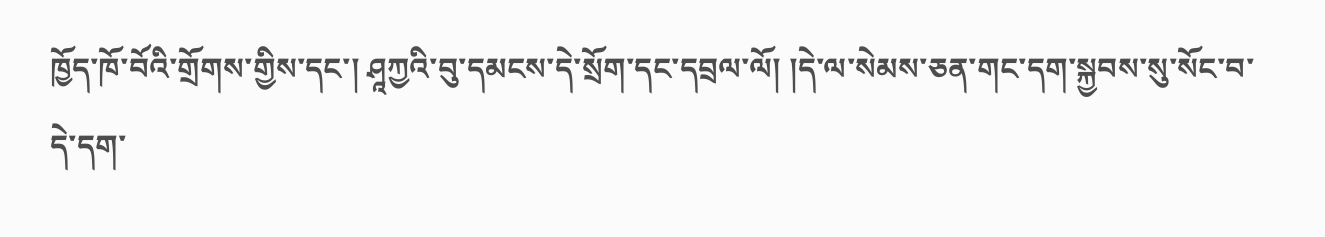ཁྱོད་ཁོ་བོའི་གྲོགས་གྱིས་དང་། ཤཱཀྱའི་བུ་དམངས་དེ་སྲོག་དང་དབྲལ་ལོ། །དེ་ལ་སེམས་ཅན་གང་དག་སྐྱབས་སུ་སོང་བ་དེ་དག་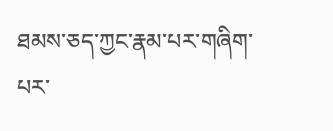ཐམས་ཅད་ཀྱང་རྣམ་པར་གཞིག་པར་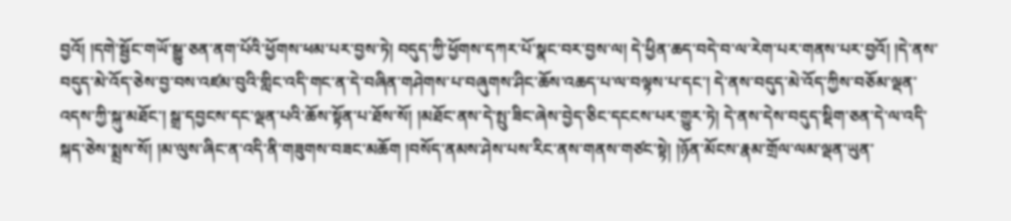བྱའོ། །དགེ་སྦྱོང་གཡོ་སྒྱུ་ཅན་ནག་པོའི་ཕྱོགས་ཕམ་པར་བྱས་ཏེ། བདུད་ཀྱི་ཕྱོགས་དཀར་པོ་སྣང་བར་བྱས་ལ། དེ་ཕྱིན་ཆད་བདེ་བ་ལ་རེག་པར་གནས་པར་བྱའོ། །དེ་ནས་བདུད་མེ་འོད་ཅེས་བྱ་བས་འཛམ་བུའི་གླིང་འདི་གང་ན་དེ་བཞིན་གཤེགས་པ་བཞུགས་ཤིང་ཆོས་འཆད་པ་ལ་བལྟས་པ་དང་། དེ་ནས་བདུད་མེ་འོད་ཀྱིས་བཅོམ་ལྡན་འདས་ཀྱི་སྐུ་མཐོང་། སྒྲ་དབྱངས་དང་ལྡན་པའི་ཆོས་སྟོན་པ་ཐོས་སོ། །མཐོང་ནས་དེ་སྤུ་ཟིང་ཞེས་བྱེད་ཅིང་དངངས་པར་གྱུར་ཏེ། དེ་ནས་དེས་བདུད་སྡིག་ཅན་དེ་ལ་འདི་སྐད་ཅེས་སྨྲས་སོ། །མ་ལུས་ཞིང་ན་འདི་ནི་གཟུགས་བཟང་མཆོག །བསོད་ནམས་ཤེས་པས་རིང་ནས་གནས་གཙང་སྟེ། །ཉོན་མོངས་རྣམ་གྲོལ་ལམ་ལྡན་ཡུན་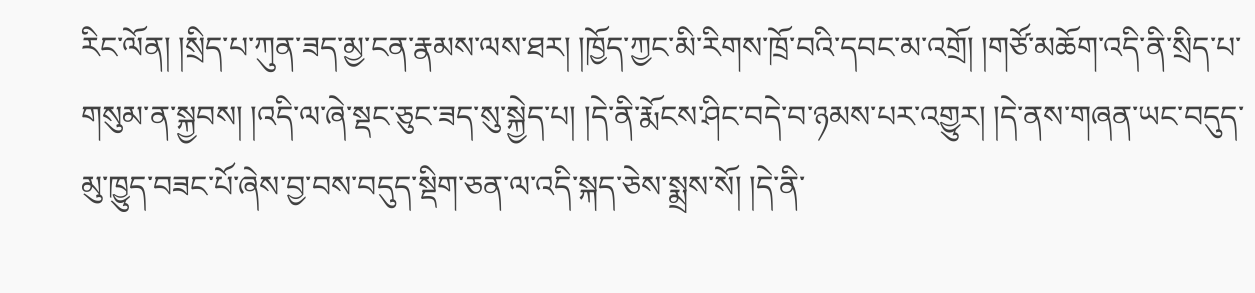རིང་ལོན། །སྲིད་པ་ཀུན་ཟད་མྱ་ངན་རྣམས་ལས་ཐར། །ཁྱོད་ཀྱང་མི་རིགས་ཁྲོ་བའི་དབང་མ་འགྲོ། །གཙོ་མཆོག་འདི་ནི་སྲིད་པ་གསུམ་ན་སྐྱབས། །འདི་ལ་ཞེ་སྡང་ཅུང་ཟད་སུ་སྐྱེད་པ། །དེ་ནི་རྨོངས་ཤིང་བདེ་བ་ཉམས་པར་འགྱུར། །དེ་ནས་གཞན་ཡང་བདུད་མུ་ཁྱུད་བཟང་པོ་ཞེས་བྱ་བས་བདུད་སྡིག་ཅན་ལ་འདི་སྐད་ཅེས་སྨྲས་སོ། །དེ་ནི་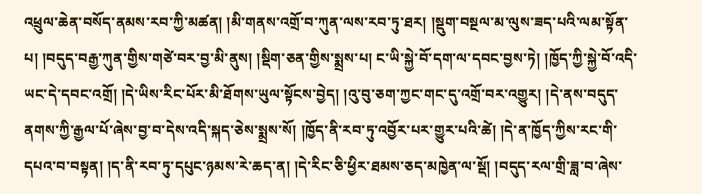འཕྲུལ་ཆེན་བསོད་ནམས་རབ་ཀྱི་མཚན། །མི་གནས་འགྲོ་བ་ཀུན་ལས་རབ་ཏུ་ཐར། །སྡུག་བསྔལ་མ་ལུས་ཟད་པའི་ལམ་སྟོན་པ། །བདུད་བརྒྱ་ཀུན་གྱིས་གཙེ་བར་བྱ་མི་ནུས། །སྡིག་ཅན་གྱིས་སྨྲས་པ། ང་ཡི་སྐྱེ་བོ་དག་ལ་དབང་བྱས་ཏེ། །ཁྱོད་ཀྱི་སྐྱེ་བོ་འདི་ཡང་དེ་དབང་འགྲོ། །དེ་ཡིས་རིང་པོར་མི་ཐོགས་ཡུལ་སྟོངས་བྱེད། །འུ་བུ་ཅག་ཀྱང་གང་དུ་འགྲོ་བར་འགྱུར། །དེ་ནས་བདུད་ནགས་ཀྱི་རྒྱལ་པོ་ཞེས་བྱ་བ་དེས་འདི་སྐད་ཅེས་སྨྲས་སོ། །ཁྱོད་ནི་རབ་ཏུ་འབྱོར་པར་གྱུར་པའི་ཚེ། །དེ་ན་ཁྱོད་ཀྱིས་རང་གི་དཔའ་བ་བསྟན། །ད་ནི་རབ་ཏུ་དཔུང་ཉམས་རེ་ཆད་ན། །དེ་རིང་ཅི་ཕྱིར་ཐམས་ཅད་མཁྱེན་ལ་སྡོ། །བདུད་རལ་གྲི་ཟླ་བ་ཞེས་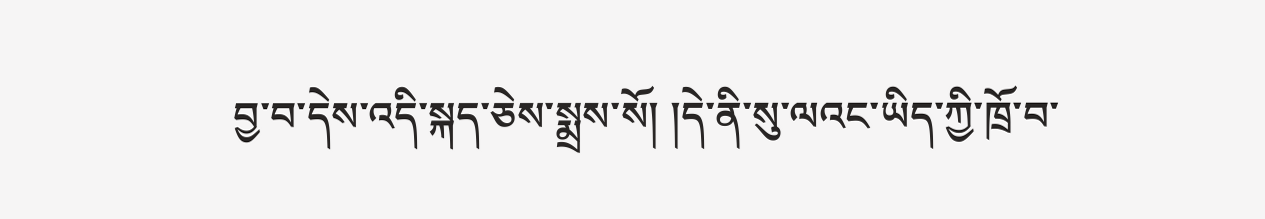བྱ་བ་དེས་འདི་སྐད་ཅེས་སྨྲས་སོ། །དེ་ནི་སུ་ལའང་ཡིད་ཀྱི་ཁྲོ་བ་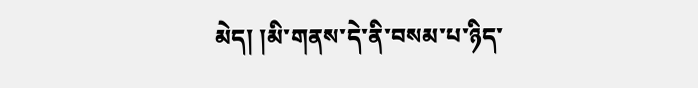མེད། །མི་གནས་དེ་ནི་བསམ་པ་ཉིད་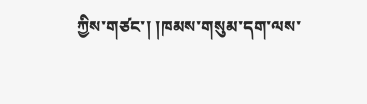ཀྱིས་གཙང་། །ཁམས་གསུམ་དག་ལས་